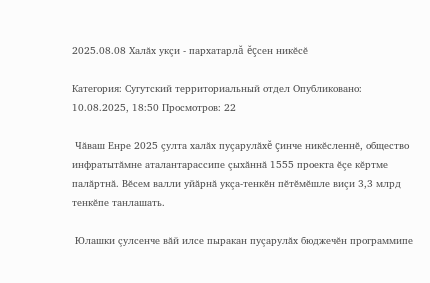2025.08.08 Халăх укçи - пархатарлă ĕçсен никĕсĕ

Категория: Сугутский территориальный отдел Опубликовано: 10.08.2025, 18:50 Просмотров: 22

 Чăваш Енре 2025 çулта халăх пуçарулăхĕ çинче никĕсленнĕ, общество инфратытăмне аталантарассипе çыхăннă 1555 проекта ĕçе кĕртме палăртнă. Вĕсем валли уйăрнă укçа-тенкĕн пĕтĕмĕшле виçи 3,3 млрд тенкĕпе танлашать.

 Юлашки çулсенче вăй илсе пыракан пуçарулăх бюджечĕн программипе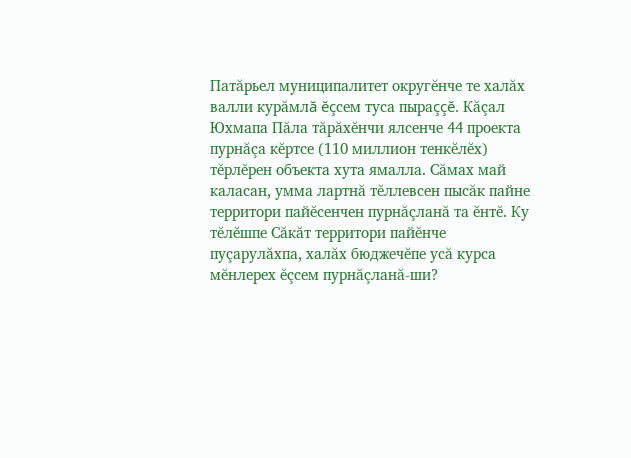Патăрьел муниципалитет округĕнче те халăх валли курăмлă ĕçсем туса пыраççĕ. Кăçал Юхмапа Пăла тăрăхĕнчи ялсенче 44 проекта пурнăçа кĕртсе (110 миллион тенкĕлĕх) тĕрлĕрен объекта хута ямалла. Сăмах май каласан, умма лартнă тĕллевсен пысăк пайне территори пайĕсенчен пурнăçланă та ĕнтĕ. Ку тĕлĕшпе Сăкăт территори пайĕнче пуçарулăхпа, халăх бюджечĕпе усă курса мĕнлерех ĕçсем пурнăçланă-ши?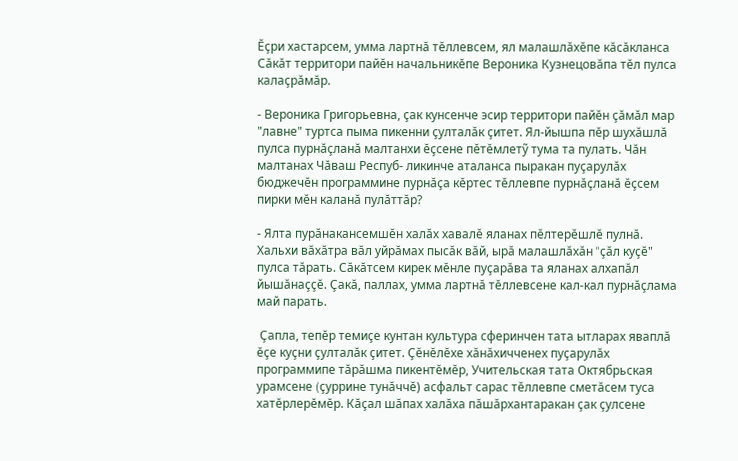Ĕçри хастарсем, умма лартнă тĕллевсем, ял малашлăхĕпе кăсăкланса Сăкăт территори пайĕн начальникĕпе Вероника Кузнецовăпа тĕл пулса калаçрăмăр.

- Вероника Григорьевна, çак кунсенче эсир территори пайĕн çăмăл мар "лавне" туртса пыма пикенни çулталăк çитет. Ял-йышпа пĕр шухăшлă пулса пурнăçланă малтанхи ĕçсене пĕтĕмлетỹ тума та пулать. Чăн малтанах Чăваш Респуб- ликинче аталанса пыракан пуçарулăх бюджечĕн программине пурнăçа кĕртес тĕллевпе пурнăçланă ĕçсем пирки мĕн каланă пулăттăр?

- Ялта пурăнакансемшĕн халăх хавалĕ яланах пĕлтерĕшлĕ пулнă. Хальхи вăхăтра вăл уйрăмах пысăк вăй, ырă малашлăхăн "çăл куçĕ" пулса тăрать. Сăкăтсем кирек мĕнле пуçарăва та яланах алхапăл йышăнаççĕ. Çакă, паллах, умма лартнă тĕллевсене кал-кал пурнăçлама май парать.

 Çапла, тепĕр темиçе кунтан культура сферинчен тата ытларах яваплă ĕçе куçни çулталăк çитет. Çĕнĕлĕхе хăнăхичченех пуçарулăх программипе тăрăшма пикентĕмĕр, Учительская тата Октябрьская урамсене (çуррине тунăччĕ) асфальт сарас тĕллевпе сметăсем туса хатĕрлерĕмĕр. Кăçал шăпах халăха пăшăрхантаракан çак çулсене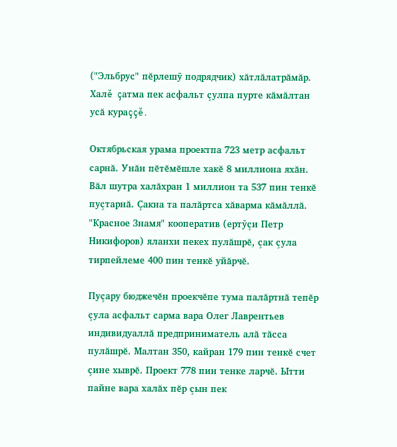("Эльбрус" пĕрлешỹ подрядчик) хăтлăлатрăмăр. Халĕ çатма пек асфальт çулпа пурте кăмăлтан усă кураççĕ.

Октябрьская урама проектпа 723 метр асфальт сарнă. Унăн пĕтĕмĕшле хакĕ 8 миллиона яхăн. Вăл шутра халăхран 1 миллион та 537 пин тенкĕ пуçтарнă. Çакна та палăртса хăварма кăмăллă. "Красное Знамя" кооператив (ертỹçи Петр Никифоров) яланхи пекех пулăшрĕ, çак çула тирпейлеме 400 пин тенкĕ уйăрчĕ.

Пуçару бюджечĕн проекчĕпе тума палăртнă тепĕр çула асфальт сарма вара Олег Лаврентьев индивидуаллă предприниматель алă тăсса пулăшрĕ. Малтан 350, кайран 179 пин тенкĕ счет çине хыврĕ. Проект 778 пин тенке ларчĕ. Ытти пайне вара халăх пĕр çын пек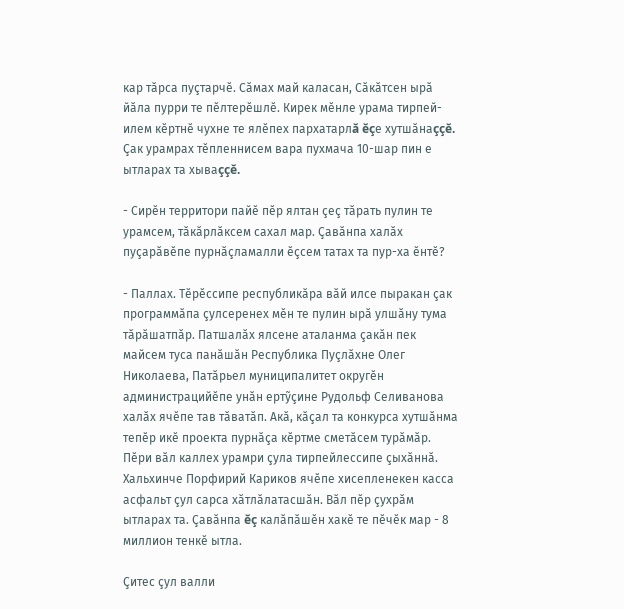кар тăрса пуçтарчĕ. Сăмах май каласан, Сăкăтсен ырă йăла пурри те пĕлтерĕшлĕ. Кирек мĕнле урама тирпей-илем кĕртнĕ чухне те ялĕпех пархатарлă ĕçе хутшăнаççĕ. Çак урамрах тĕпленнисем вара пухмача 10-шар пин е ытларах та хываççĕ.

- Сирĕн территори пайĕ пĕр ялтан çеç тăрать пулин те урамсем, тăкăрлăксем сахал мар. Çавăнпа халăх пуçарăвĕпе пурнăçламалли ĕçсем татах та пур-ха ĕнтĕ?

- Паллах. Тĕрĕссипе республикăра вăй илсе пыракан çак программăпа çулсеренех мĕн те пулин ырă улшăну тума тăрăшатпăр. Патшалăх ялсене аталанма çакăн пек майсем туса панăшăн Республика Пуçлăхне Олег Николаева, Патăрьел муниципалитет округĕн администрацийĕпе унăн ертỹçине Рудольф Селиванова халăх ячĕпе тав тăватăп. Акă, кăçал та конкурса хутшăнма тепĕр икĕ проекта пурнăçа кĕртме сметăсем турăмăр. Пĕри вăл каллех урамри çула тирпейлессипе çыхăннă. Хальхинче Порфирий Кариков ячĕпе хисепленекен касса асфальт çул сарса хăтлăлатасшăн. Вăл пĕр çухрăм ытларах та. Çавăнпа ĕç калăпăшĕн хакĕ те пĕчĕк мар - 8 миллион тенкĕ ытла.

Çитес çул валли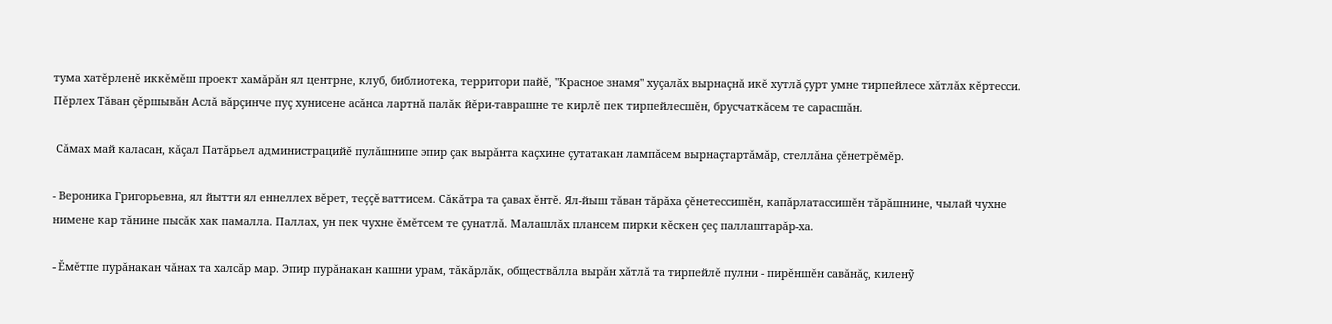тума хатĕрленĕ иккĕмĕш проект хамăрăн ял центрне, клуб, библиотека, территори пайĕ, "Красное знамя" хуçалăх вырнаçнă икĕ хутлă çурт умне тирпейлесе хăтлăх кĕртесси. Пĕрлех Тăван çĕршывăн Аслă вăрçинче пуç хунисене асăнса лартнă палăк йĕри-таврашне те кирлĕ пек тирпейлесшĕн, брусчаткăсем те сарасшăн.

 Сăмах май каласан, кăçал Патăрьел администрацийĕ пулăшнипе эпир çак вырăнта каçхине çутатакан лампăсем вырнаçтартăмăр, стеллăна çĕнетрĕмĕр.

- Вероника Григорьевна, ял йытти ял еннеллех вĕрет, теççĕ ваттисем. Сăкăтра та çавах ĕнтĕ. Ял-йыш тăван тăрăха çĕнетессишĕн, капăрлатассишĕн тăрăшнине, чылай чухне нимене кар тăнине пысăк хак памалла. Паллах, ун пек чухне ĕмĕтсем те çунатлă. Малашлăх плансем пирки кĕскен çеç паллаштарăр-ха.

- Ĕмĕтпе пурăнакан чăнах та халсăр мар. Эпир пурăнакан кашни урам, тăкăрлăк, обществăлла вырăн хăтлă та тирпейлĕ пулни - пирĕншĕн савăнăç, киленỹ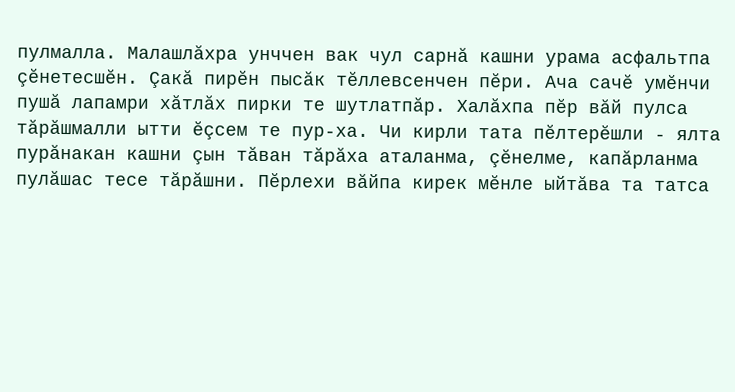пулмалла. Малашлăхра унччен вак чул сарнă кашни урама асфальтпа çĕнетесшĕн. Çакă пирĕн пысăк тĕллевсенчен пĕри. Ача сачĕ умĕнчи пушă лапамри хăтлăх пирки те шутлатпăр. Халăхпа пĕр вăй пулса тăрăшмалли ытти ĕçсем те пур-ха. Чи кирли тата пĕлтерĕшли - ялта пурăнакан кашни çын тăван тăрăха аталанма, çĕнелме, капăрланма пулăшас тесе тăрăшни. Пĕрлехи вăйпа кирек мĕнле ыйтăва та татса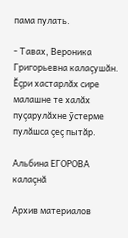пама пулать.

- Тавах, Вероника Григорьевна калаçушăн. Ĕçри хастарлăх сире малашне те халăх пуçарулăхне ỹстерме пулăшса çеç пытăр.

Альбина ЕГОРОВА калаçнă

Архив материалов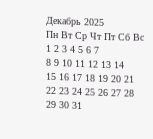Декабрь 2025
Пн Вт Ср Чт Пт Сб Вс
1 2 3 4 5 6 7
8 9 10 11 12 13 14
15 16 17 18 19 20 21
22 23 24 25 26 27 28
29 30 31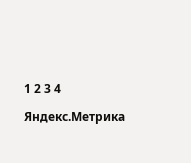1 2 3 4

Яндекс.Метрика